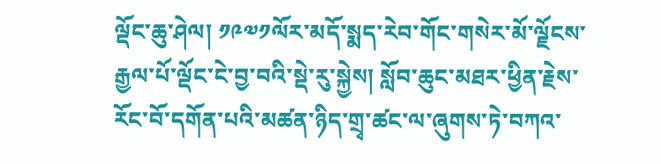ལྡོང་ཆུ་ཤེལ། ༡༩༧༡ལོར་མདོ་སྨད་རེབ་གོང་གསེར་མོ་ལྗོངས་རྒྱལ་པོ་ལྡོང་ངེ་བྱ་བའི་སྡེ་རུ་སྐྱེས། སློབ་ཆུང་མཐར་ཕྱིན་རྗེས་རོང་བོ་དགོན་པའི་མཚན་ཉིད་གྲྭ་ཚང་ལ་ཞུགས་ཏེ་བཀའ་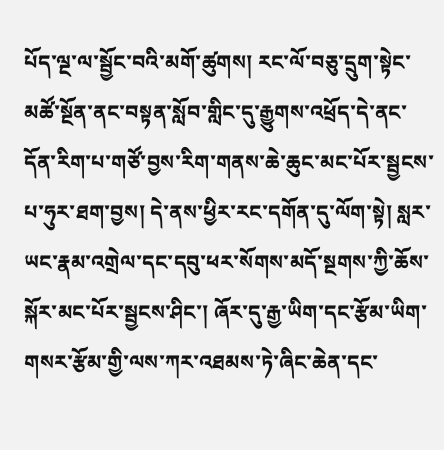པོད་ལྔ་ལ་སྦྱོང་བའི་མགོ་ཚུགས། རང་ལོ་བཅུ་དྲུག་སྟེང་མཚོ་སྔོན་ནང་བསྟན་སློབ་གླིང་དུ་རྒྱུགས་འཕྲོད་དེ་ནང་དོན་རིག་པ་གཙོ་བྱས་རིག་གནས་ཆེ་ཆུང་མང་པོར་སྦྱངས་པ་ཧུར་ཐག་བྱས། དེ་ནས་ཕྱིར་རང་དགོན་དུ་ལོག་སྟེ། སླར་ཡང་རྣམ་འགྲེལ་དང་དབུ་ཕར་སོགས་མདོ་སྔགས་ཀྱི་ཆོས་སྐོར་མང་པོར་སྦྱངས་ཤིང་། ཞོར་དུ་རྒྱ་ཡིག་དང་རྩོམ་ཡིག་གསར་རྩོམ་གྱི་ལས་ཀར་འཐམས་ཏེ་ཞིང་ཆེན་དང་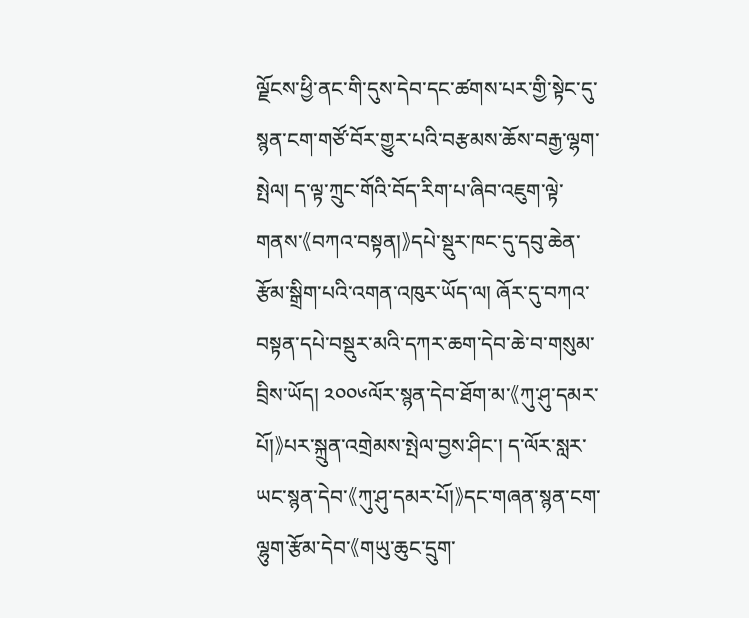ལྗོངས་ཕྱི་ནང་གི་དུས་དེབ་དང་ཚགས་པར་གྱི་སྟེང་དུ་སྙན་ངག་གཙོ་བོར་གྱུར་པའི་བརྩམས་ཆོས་བརྒྱ་ལྷག་སྤེལ། ད་ལྟ་ཀྲུང་གོའི་བོད་རིག་པ་ཞིབ་འཇུག་ལྟེ་གནས་《བཀའ་བསྟན།》དཔེ་སྡུར་ཁང་དུ་དབུ་ཆེན་རྩོམ་སྒྲིག་པའི་འགན་འཁུར་ཡོད་ལ། ཞོར་དུ་བཀའ་བསྟན་དཔེ་བསྡུར་མའི་དཀར་ཆག་དེབ་ཆེ་བ་གསུམ་བྲིས་ཡོད། ༢༠༠༦ལོར་སྙན་དེབ་ཐོག་མ་《ཀུ་ཤུ་དམར་པོ།》པར་སྐྲུན་འགྲེམས་སྤེལ་བྱས་ཤིང་། ད་ལོར་སླར་ཡང་སྙན་དེབ་《ཀུ་ཤུ་དམར་པོ།》དང་གཞན་སྙན་ངག་ལྷུག་རྩོམ་དེབ་《གཡུ་ཆུང་དྲུག་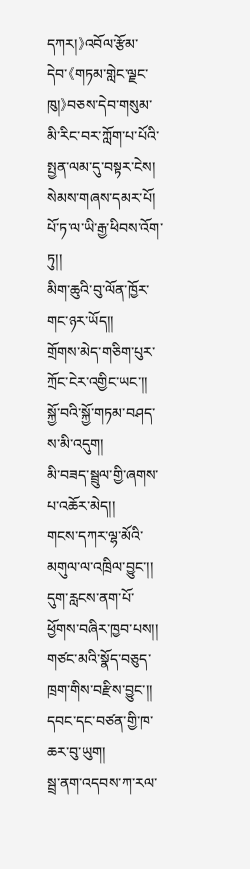དཀར།》འབོལ་རྩོམ་དེབ་《གཏམ་གླེང་ལྗང་ཁུ།》བཅས་དེབ་གསུམ་མི་རིང་བར་ཀློག་པ་པོའི་སྤྱན་ལམ་དུ་བསྟར་ངེས།
སེམས་གཞས་དམར་པོ།
པོ་ཏ་ལ་ཡི་རྒྱ་ཕིབས་འོག་ཏུ།།
མིག་ཆུའི་བུ་ལོན་ཁྱོར་གང་ཉར་ཡོད།།
གྲོགས་མེད་གཅིག་པུར་ཀྲོང་ངེར་འགྱིང་ཡང་།།
སྐྱོ་བའི་སྐྱོ་གཏམ་བཤད་ས་མི་འདུག།
མི་བཟད་སྦྲུལ་གྱི་ཞགས་པ་འཆོར་མེད།།
གངས་དཀར་ལྷ་མོའི་མགུལ་ལ་འཁྲིལ་བྱུང་།།
དུག་རླངས་ནག་པོ་ཕྱོགས་བཞིར་ཁྱབ་པས།།
གཙང་མའི་སྣོད་བཅུད་ཁྲག་གིས་བརྫིས་བྱུང་།།
དབང་དང་བཙན་གྱི་ཁ་ཆར་བུ་ཡུག།
སྦྲ་ནག་འདབས་ཀ་རལ་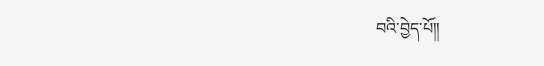བའི་བྱེད་པོ།།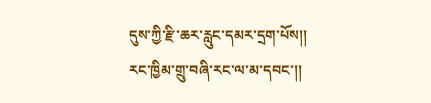དུས་ཀྱི་རྫི་ཆར་རླུང་དམར་དྲག་པོས།།
རང་ཁྱིམ་གྲུ་བཞི་རང་ལ་མ་དབང་།།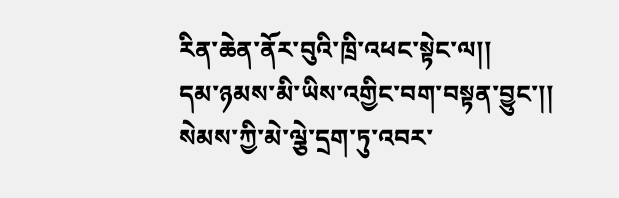རིན་ཆེན་ནོར་བུའི་ཁྲི་འཕང་སྟེང་ལ།།
དམ་ཉམས་མི་ཡིས་འགྱིང་བག་བསྟན་བྱུང་།།
སེམས་ཀྱི་མེ་ལྕེ་དྲག་ཏུ་འབར་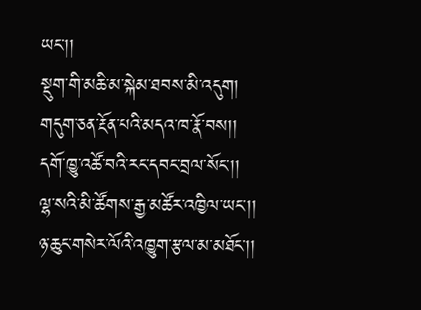ཡང་།།
སྡུག་གི་མཆི་མ་སྐེམ་ཐབས་མི་འདུག།
གདུག་ཅན་རྔོན་པའི་མདའ་ཁ་རྣོ་བས།།
དགོ་ཁྱུ་འཚོ་བའི་རང་དབང་བྲལ་སོང་།།
ལྷ་སའི་མི་ཚོགས་རྒྱ་མཚོར་འཁྱིལ་ཡང་།།
ཉ་ཆུང་གསེར་ལོའི་འཁྱུག་རྩལ་མ་མཐོང་།།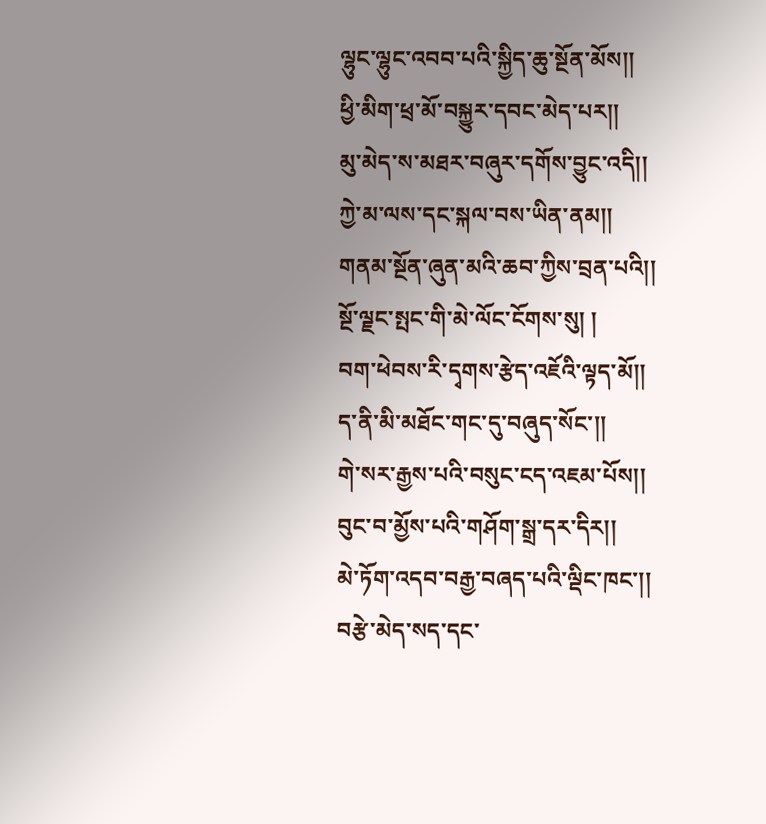ལྷུང་ལྷུང་འབབ་པའི་སྐྱིད་ཆུ་སྔོན་མོས།།
ཕྱི་མིག་ཕྲ་མོ་བསྐྱུར་དབང་མེད་པར།།
མུ་མེད་ས་མཐར་བཞུར་དགོས་བྱུང་འདི།།
ཀྱེ་མ་ལས་དང་སྐལ་བས་ཡིན་ནམ།།
གནམ་སྔོན་ཞུན་མའི་ཆབ་ཀྱིས་བྲན་པའི།།
སྔོ་ལྗང་སྤང་གི་མེ་ལོང་ངོགས་སུ། །
བག་ཕེབས་རི་དྭགས་རྩེད་འཇོའི་ལྟད་མོ།།
ད་ནི་མི་མཐོང་གང་དུ་བཞུད་སོང་།།
གེ་སར་རྒྱས་པའི་བསུང་ངད་འཇམ་པོས།།
བུང་བ་མྱོས་པའི་གཤོག་སྒྲ་དར་དིར།།
མེ་ཏོག་འདབ་བརྒྱ་བཞད་པའི་ལྡིང་ཁང་།།
བརྩེ་མེད་སད་དང་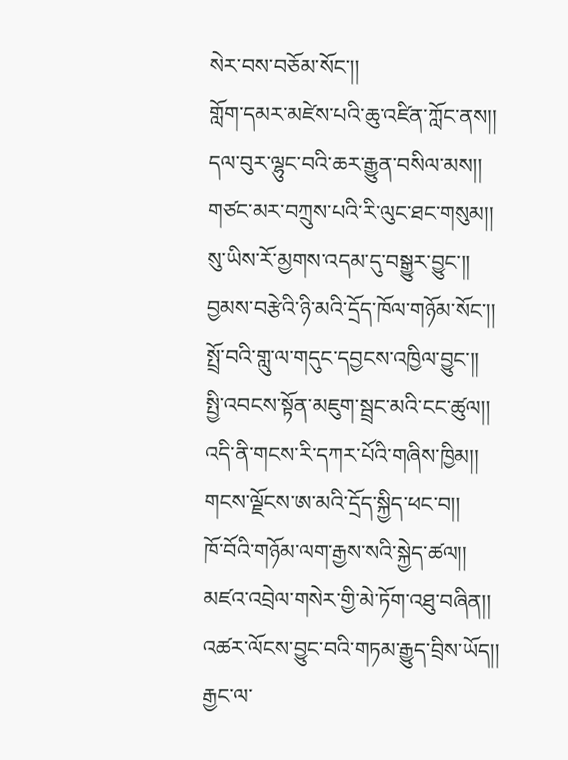སེར་བས་བཅོམ་སོང་།།
གློག་དམར་མཛེས་པའི་ཆུ་འཛིན་ཀློང་ནས།།
དལ་བུར་ལྷུང་བའི་ཆར་རྒྱུན་བསིལ་མས།།
གཙང་མར་བཀྲུས་པའི་རི་ལུང་ཐང་གསུམ།།
སུ་ཡིས་རོ་མྱགས་འདམ་དུ་བསྒྱུར་བྱུང་།།
བྱམས་བརྩེའི་ཉི་མའི་དྲོད་ཁོལ་གཉོམ་སོང་།།
སྤྲོ་བའི་གླུ་ལ་གདུང་དབྱངས་འཁྱིལ་བྱུང་།།
སྤྱི་འབངས་སྟོན་མཇུག་སྦྲང་མའི་ངང་ཚུལ།།
འདི་ནི་གངས་རི་དཀར་པོའི་གཞིས་ཁྱིམ།།
གངས་ལྗོངས་ཨ་མའི་དྲོད་སྐྱིད་ཕང་བ།།
ཁོ་བོའི་གཉོམ་ལག་རྒྱས་སའི་སྐྱེད་ཚལ།།
མཛའ་འབྲེལ་གསེར་གྱི་མེ་ཏོག་འཐུ་བཞིན།།
འཚར་ལོངས་བྱུང་བའི་གཏམ་རྒྱུད་བྲིས་ཡོད།།
རྒྱང་ལ་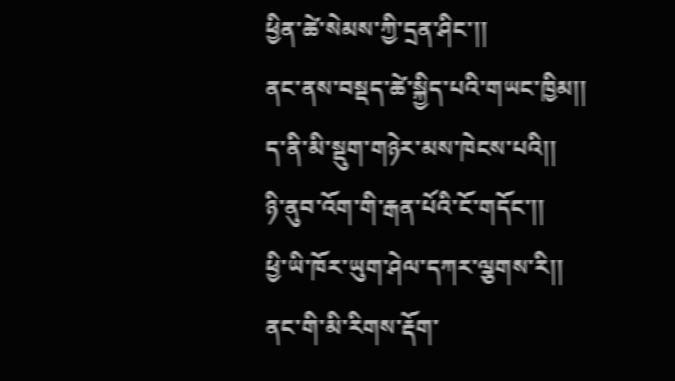ཕྱིན་ཚེ་སེམས་ཀྱི་དྲན་ཤིང་།།
ནང་ནས་བསྡད་ཚེ་སྐྱིད་པའི་གཡང་ཁྱིམ།།
ད་ནི་མི་སྡུག་གཉེར་མས་ཁེངས་པའི།།
ཉི་ནུབ་འོག་གི་རྒན་པོའི་ངོ་གདོང་།།
ཕྱི་ཡི་ཁོར་ཡུག་ཤེལ་དཀར་ལྕགས་རི།།
ནང་གི་མི་རིགས་རྡོག་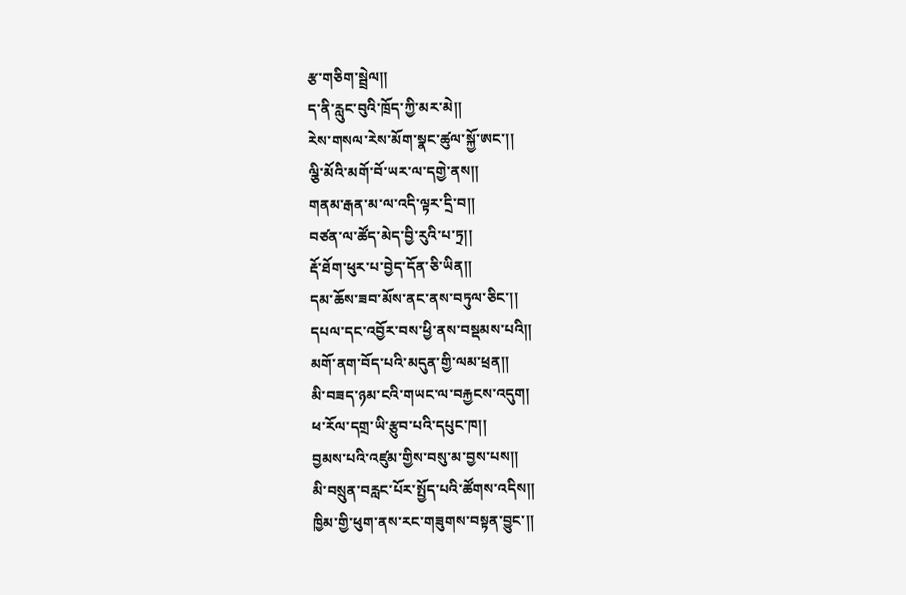རྩ་གཅིག་སྦྲེལ།།
ད་ནི་རླུང་བུའི་ཁྲོད་ཀྱི་མར་མེ།།
རེས་གསལ་རེས་མོག་སྣང་ཚུལ་སྐྱོ་ཨང་།།
ལྕི་མོའི་མགོ་བོ་ཡར་ལ་དགྱེ་ནས།།
གནམ་རྒན་མ་ལ་འདི་ལྟར་དྲི་བ།།
བཙན་ལ་ཚོད་མེད་བྱི་རུའི་པ་ཏྲ།།
རྡོ་ཐོག་ཕུར་པ་བྱེད་དོན་ཅི་ཡིན།།
དམ་ཆོས་ཟབ་མོས་ནང་ནས་བཏུལ་ཅིང་།།
དཔལ་དང་འབྱོར་བས་ཕྱི་ནས་བསྡམས་པའི།།
མགོ་ནག་བོད་པའི་མདུན་གྱི་ལམ་ཕྲན།།
མི་བཟད་ཉམ་ངའི་གཡང་ལ་བརྐྱངས་འདུག།
ཕ་རོལ་དགྲ་ཡི་རྩུབ་པའི་དཔུང་ཁ།།
བྱམས་པའི་འཛུམ་གྱིས་བསུ་མ་བྱས་པས།།
མི་བསྲུན་བརླང་པོར་སྤྱོད་པའི་ཚོགས་འདིས།།
ཁྱིམ་གྱི་ཕུག་ནས་རང་གཟུགས་བསྟན་བྱུང་།།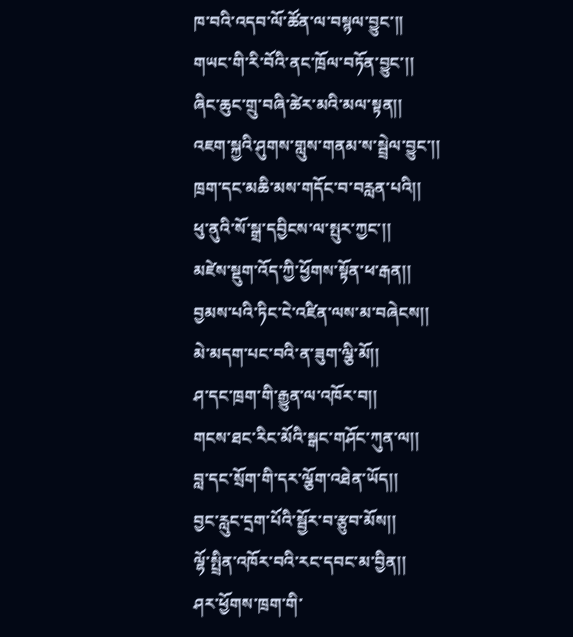ཁ་བའི་འདབ་ལོ་ཚོན་ལ་བསྙལ་བྱུང་།།
གཡང་གི་རི་བོའི་ནང་ཁྲོལ་བཏོན་བྱུང་།།
ཞིང་ཆུང་གྲུ་བཞི་ཚེར་མའི་མལ་སྟན།།
འཇག་སྐྱའི་ཤུགས་གླུས་གནམ་ས་སྦྲེལ་བྱུང་།།
ཁྲག་དང་མཆི་མས་གདོང་བ་བརླན་པའི།།
ཕུ་ནུའི་སོ་སྒྲ་དབྱིངས་ལ་སྤུར་ཀྱང་།།
མཛེས་སྡུག་འོད་ཀྱི་ཕྱོགས་སྟོན་ཕ་རྒན།།
བྱམས་པའི་ཏིང་ངེ་འཛིན་ལས་མ་བཞེངས།།
མེ་མདག་པང་བའི་ན་ཟུག་ལྕི་མོ།།
ཤ་དང་ཁྲག་གི་རྒྱུན་ལ་འཁོར་བ།།
གངས་ཐང་རིང་མོའི་སྒང་གཤོང་ཀུན་ལ།།
བླ་དང་སྲོག་གི་དར་ལྕོག་འཐེན་ཡོད།།
བྱང་རླུང་དྲག་པོའི་སྦྱོར་བ་རྩུབ་མོས།།
ལྷོ་སྤྲིན་འཁོར་བའི་རང་དབང་མ་བྱིན།།
ཤར་ཕྱོགས་ཁྲག་གི་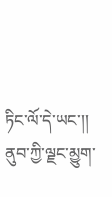ཏིང་ལོ་དེ་ཡང་།།
ནུབ་ཀྱི་ལྗང་མྱུག་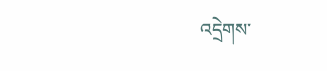འདྲེགས་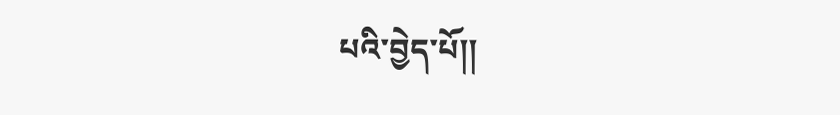པའི་བྱེད་པོ།།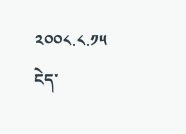༢༠༠༨.༨.༡༥
ངེད་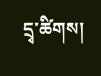དྲྭ་ཚིགས།